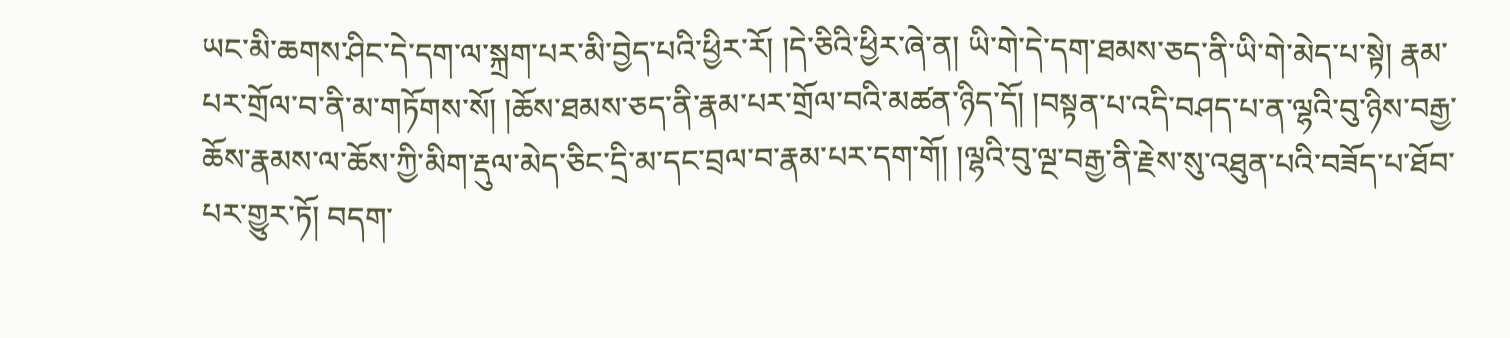ཡང་མི་ཆགས་ཤིང་དེ་དག་ལ་སྐྲག་པར་མི་བྱེད་པའི་ཕྱིར་རོ། །དེ་ཅིའི་ཕྱིར་ཞེ་ན། ཡི་གེ་དེ་དག་ཐམས་ཅད་ནི་ཡི་གེ་མེད་པ་སྟེ། རྣམ་པར་གྲོལ་བ་ནི་མ་གཏོགས་སོ། །ཆོས་ཐམས་ཅད་ནི་རྣམ་པར་གྲོལ་བའི་མཚན་ཉིད་དོ། །བསྟན་པ་འདི་བཤད་པ་ན་ལྷའི་བུ་ཉིས་བརྒྱ་ཆོས་རྣམས་ལ་ཆོས་ཀྱི་མིག་རྡུལ་མེད་ཅིང་དྲི་མ་དང་བྲལ་བ་རྣམ་པར་དག་གོ། །ལྷའི་བུ་ལྔ་བརྒྱ་ནི་རྗེས་སུ་འཐུན་པའི་བཟོད་པ་ཐོབ་པར་གྱུར་ཏོ། བདག་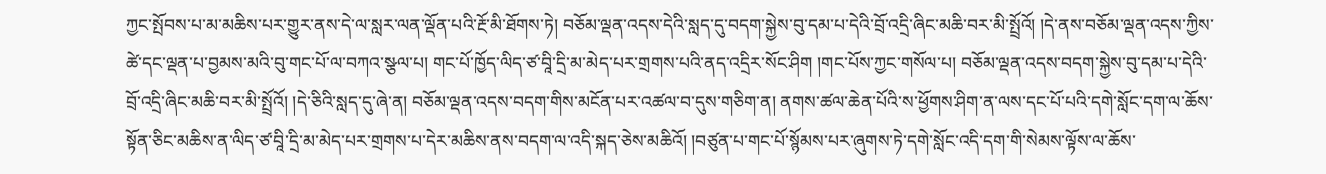ཀྱང་སྤོབས་པ་མ་མཆིས་པར་གྱུར་ནས་དེ་ལ་སླར་ལན་ལྡོན་པའི་རྔོ་མི་ཐོགས་ཏེ། བཅོམ་ལྡན་འདས་དེའི་སླད་དུ་བདག་སྐྱེས་བུ་དམ་པ་དེའི་བྲོ་འདྲི་ཞིང་མཆི་བར་མི་སྤྲོའོ། །དེ་ནས་བཅོམ་ལྡན་འདས་ཀྱིས་ཚེ་དང་ལྡན་པ་བྱམས་མའི་བུ་གང་པོ་ལ་བཀའ་སྩལ་པ། གང་པོ་ཁྱོད་ལིད་ཙ་བཱི་དྲི་མ་མེད་པར་གྲགས་པའི་ནད་འདྲིར་སོང་ཤིག །གང་པོས་ཀྱང་གསོལ་པ། བཅོམ་ལྡན་འདས་བདག་སྐྱེས་བུ་དམ་པ་དེའི་བྲོ་འདྲི་ཞིང་མཆི་བར་མི་སྤྲོའོ། །དེ་ཅིའི་སླད་དུ་ཞེ་ན། བཅོམ་ལྡན་འདས་བདག་གིས་མངོན་པར་འཚལ་བ་དུས་གཅིག་ན། ནགས་ཚལ་ཆེན་པོའི་ས་ཕྱོགས་ཤིག་ན་ལས་དང་པོ་པའི་དགེ་སློང་དག་ལ་ཆོས་སྟོན་ཅིང་མཆིས་ན་ལིད་ཙ་བཱི་དྲི་མ་མེད་པར་གྲགས་པ་དེར་མཆིས་ནས་བདག་ལ་འདི་སྐད་ཅེས་མཆིའོ། །བཙུན་པ་གང་པོ་སྙོམས་པར་ཞུགས་ཏེ་དགེ་སློང་འདི་དག་གི་སེམས་ལྟོས་ལ་ཆོས་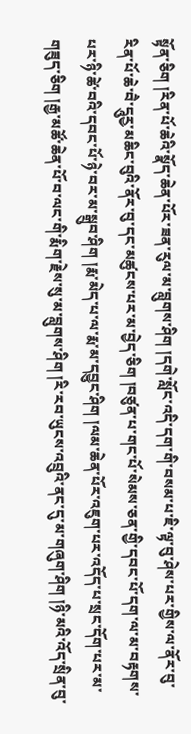སྟོན་ཅིག །རིན་པོ་ཆེའི་སྣོད་ཆེན་པོར་ཟན་རུལ་མ་བླུགས་ཤིག །དགེ་སློང་འདི་དག་གི་བསམ་པ་ཇི་ལྟ་བུ་ཤེས་པར་གྱིས་ལ་ནོར་བུ་རིན་པོ་ཆེ་བཻ་དཱུརྱ་མཆིང་བུའི་ནོར་བུ་དང་མཚུངས་པར་མ་བྱེད་ཅིག །བཙུན་པ་གང་པོ་སེམས་ཅན་གྱི་དབང་པོ་དག་ལ་མ་བརྟགས་པར་ཉི་ཚེ་བའི་དབང་པོ་ཉེ་བར་མ་སྒྲུབ་ཤིག །རྨ་མེད་པ་ལ་རྨ་མ་དབྱུང་ཤིག །ལམ་ཆེན་པོར་འཇུག་པར་འདོད་པ་སྲང་དོག་པར་མ་གཟུད་ཅིག །རྒྱ་མཚོ་ཆེན་པོ་བ་ལང་གི་རྨིག་རྗེས་སུ་མ་བླུགས་ཤིག །རི་རབ་ཡུངས་འབྲུའི་ནང་དུ་མ་གཞུག་ཤིག །ཉི་མའི་འོད་སྲིན་བུ་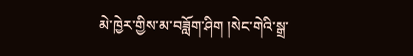མེ་ཁྱེར་གྱིས་མ་བཟློག་ཤིག །སེང་གེའི་སྒྲ་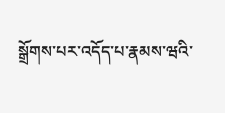སྒྲོགས་པར་འདོད་པ་རྣམས་ཝའི་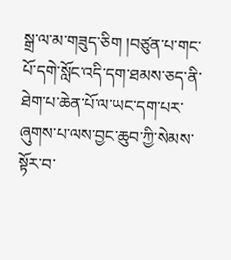སྒྲ་ལ་མ་གཟུད་ཅིག །བཙུན་པ་གང་པོ་དགེ་སློང་འདི་དག་ཐམས་ཅད་ནི་ཐེག་པ་ཆེན་པོ་ལ་ཡང་དག་པར་ཞུགས་པ་ལས་བྱང་ཆུབ་ཀྱི་སེམས་སྟོར་བ་